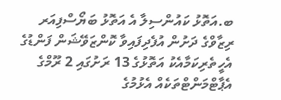ބ.އަތޮޅު ކައުންސިލާ އެ އަތޮޅު ބަޔޯސްފިއަރ ރިޒާވްގެ ދަށުން އުފެދިފައިވާ ކޮންޒަވޭޝަން ފަންޑުގެ އެހީތެރިކަމާއެކު އަތޮޅުގެ 13 ރަށުގައި 2 ރޫމްގެ އެޕާޓްމަންޓްތަކެއް އެޅުމުގެ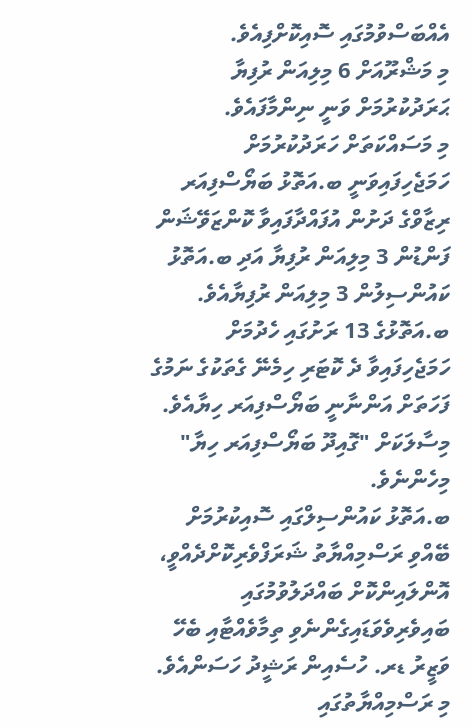އެއްބަސްވުމުގައި ސޮއިކޮށްފިއެވެ.
މި މަޝްރޫއަށް 6 މިލިއަން ރުފިޔާ ޙަރަދުކުރުމަށް ވަނީ ނިންމާފައެވެ.
މި މަސައްކަތަށް ހަރަދުކުރުމަށް ހަމަޖެހިފައިވަނީ ބ.އަތޮޅު ބަޔޯސްފިއަރ ރިޒާވްގެ ދަށުން އުފައްދާފައިވާ ކޮންޒަވޭޝަން ފަންޑުން 3 މިލިއަން ރުފިޔާ އަދި ބ.އަތޮޅު ކައުންސިލުން 3 މިލިއަން ރުފިޔާއެވެ. ބ.އަތޮޅުގެ 13 ރަށުގައި ހެދުމަށް ހަމަޖެހިފައިވާ ދެ ކޮޓަރި ހިމެނޭ ގެތަކުގެ ނަމުގެ ފަހަތަށް އަންނާނީ ބަޔޯސްފިއަރ ހިޔާއެވެ. މިސާލަކަށް "ގޮއިދޫ ބަޔޯސްފިއަރ ހިޔާ" މިހެންނެވެ.
ބ.އަތޮޅު ކައުންސިލްގައި ސޮއިކުރުމަށް ބޭއްވި ރަސްމިއްޔާތު ޝަރަފްވެރިކޮށްދެއްވީ، އޮންލައިންކޮށް ބައްދަލުވުމުގައި ބައިވެރިވެވަޑައިގެންނެވި ތިމާވެއްޓާއި ބެހޭ ވަޒީރު ޑރ. ހުސެއިން ރަޝީދު ހަސަންއެވެ.
މި ރަސްމިއްޔާތުގައި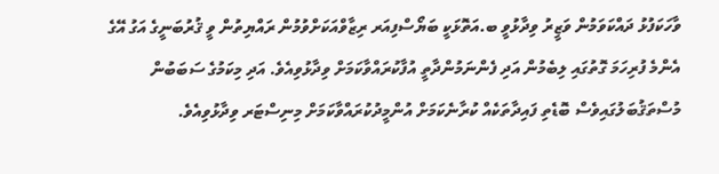ވާހަކަފުޅު ދައްކަވަމުން ވަޒީރު ވިދާޅުވީ ބ.އަތޮޅަކީ ބަޔޯސްފިއަރ ރިޒާވްއަކަށްވުމުން ރައްޔިތުން ވީ ޤުރުބަނީގެ އަގު އޭގެ އެންމެ ފުރިހަމަ ގޮތުގައި ލިބެމުން އަދި ފެންނަމުންދާތީ އުފާކުރައްވާކަމަށް ވިދާޅުވިއެވެ. އަދި މިކަމުގެ ސަބަބުން މުސްތަޤުބަލުގައިވެސް ބޮޑެތި ފައިދާތަކެއް ކުރާނެކަމަށް އުންމީދުކުރައްވާކަމަށް މިނިސްޓަރ ވިދާޅުވިއެވެ.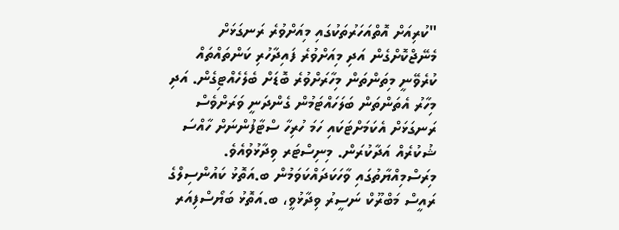"ކުރިއަށް އޮތްއަހަރުތަކުގައި މިއަށްވުރެ ރަނގަޅަށް މެނޭޖްކޮށްގެން އަދި މިއަށްވުރެ ފައިދާހުރި ކަންތައްތައް ކުރެވޭނީ މިތަންތަން މިހާރަށްވުރެ ބޮޑަށް ބެލެހެއްޓިގެން. އަދި މިހާރު އެތަންތަން ބަލަހައްޓަމުން ގެންދަނީ ވަރަށްވެސް ރަނގަޅަށް އެކަމަށްޓަކައި ހަމަ ހުރިހާ ސްޓާފުންނަށް ހާއްސަ ޝުކުރެއް އަދާކުރަން. މިނިސްޓަރ ވިދާޅުވުއެވެ.
މިރަސްމިއްޔާތުގައި ވާހަކަދައްކަވަމުން ބ.އަތޮޅު ކައުންސިލްގެ ރައީސް މަބްރޫކް ނަސީރު ވިދާޅުވީ، ބ.އަތޮޅު ބަޔޯސްފިއަރ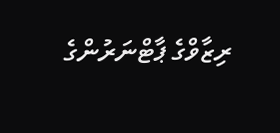ރިޒާވްގެ ޕާޓްނަރުންގެ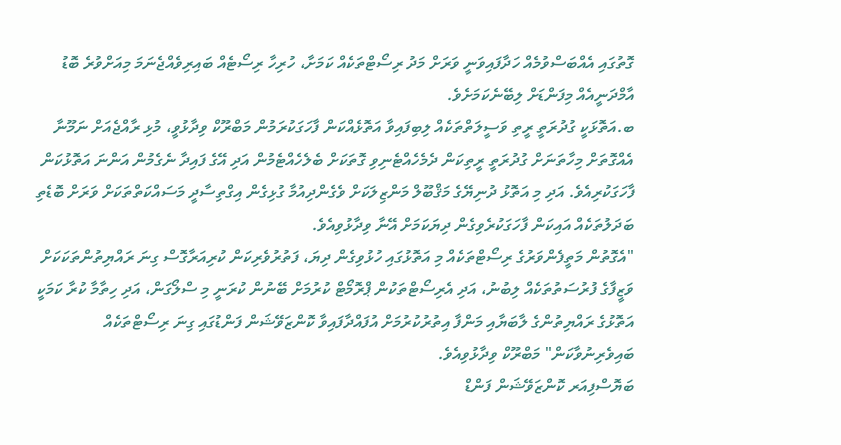ގޮތުގައި އެއްބަސްވުމެއް ހަދާފައިވަނީ ވަރަށް މަދު ރިސޯޓްތަކެއް ކަމަށާ، ހުރިހާ ރިސޯޓެއް ބައިރިވެއްޖެނަމަ މިއަށްވުރެ ބޮޑު އާމްދަނީއެއް މިފަންޑަށް ލިބޭނެކަމަށެވެ.
ބ.އަތޮޅަކީ ގުދުރަތީ ރީތި ވަސީލަތްތަކެއް ލިބިފައިވާ އަތޮޅެއްކަން ފާހަގަކުރަމުން މަބްރޫކް ވިދާޅުވީ، މުޅި ރާއްޖެއަށް ނަމޫނާ އެއްގޮތަށް މިހާތަނަށް ގުދުރަތީ ރީތިކަން ދެމެހެއްޓެނިވި ގޮތަކަށް ބެލެހެއްޓެމުން އަދި އޭގެ ފައިދާ ނެގެމުން އަންނަ އަތޮޅުކަން ފާހަގަކުރިއެވެ. އަދި މި އަތޮޅު ދުނިޔޭގެ މަޤްބޫލް މަންޒިލަކަށް ވެގެންދިއުމާ ގުޅިގެން އިގްތިސާދީ މަސައްކަތްތަކަށް ވަރަށް ބޮޑެތި ބަދަލުތަކެއް އައިކަން ފާހަގަކުރެވިގެން ދިޔަކަމަށް އޭނާ ވިދާޅުވިއެވެ.
"އެގޮތުން މަތީފެންވަރުގެ ރިސޯޓްތަކެއް މި އަތޮޅުގައި ހުޅުވިގެން ދިޔަ، ފަތުރުވެރިކަން ކުރިއަރާގޮސް ގިނަ ރައްޔިތުންތަކަކަށް ވަޒީފާގެ ފުރުސަތުތަކެއް ލިބުނު، އަދި އެރިސޯޓްތަކުން ޕްރޮމޯޓް ކުރުމަށް ބޭނުން ކުރަނީ މި ސްލޯގަން، އަދި ހިތާމާ ކުރާ ކަމަކީ އަތޮޅުގެ ރައްޔިތުންގެ ލާބަޔާއި މަންފާ އިތުރުކުރުމަށް އުފައްދާފައިވާ ކޮންޒަވޭޝަން ފަންޑުގައި ގިނަ ރިސޯޓްތަކެއް ބައިވެރިނުވާކަން" މަބްރޫކް ވިދާޅުވިއެވެ.
ބަޔޮސްފިއަރ ކޮންޒަވޭޝަން ފަންޑް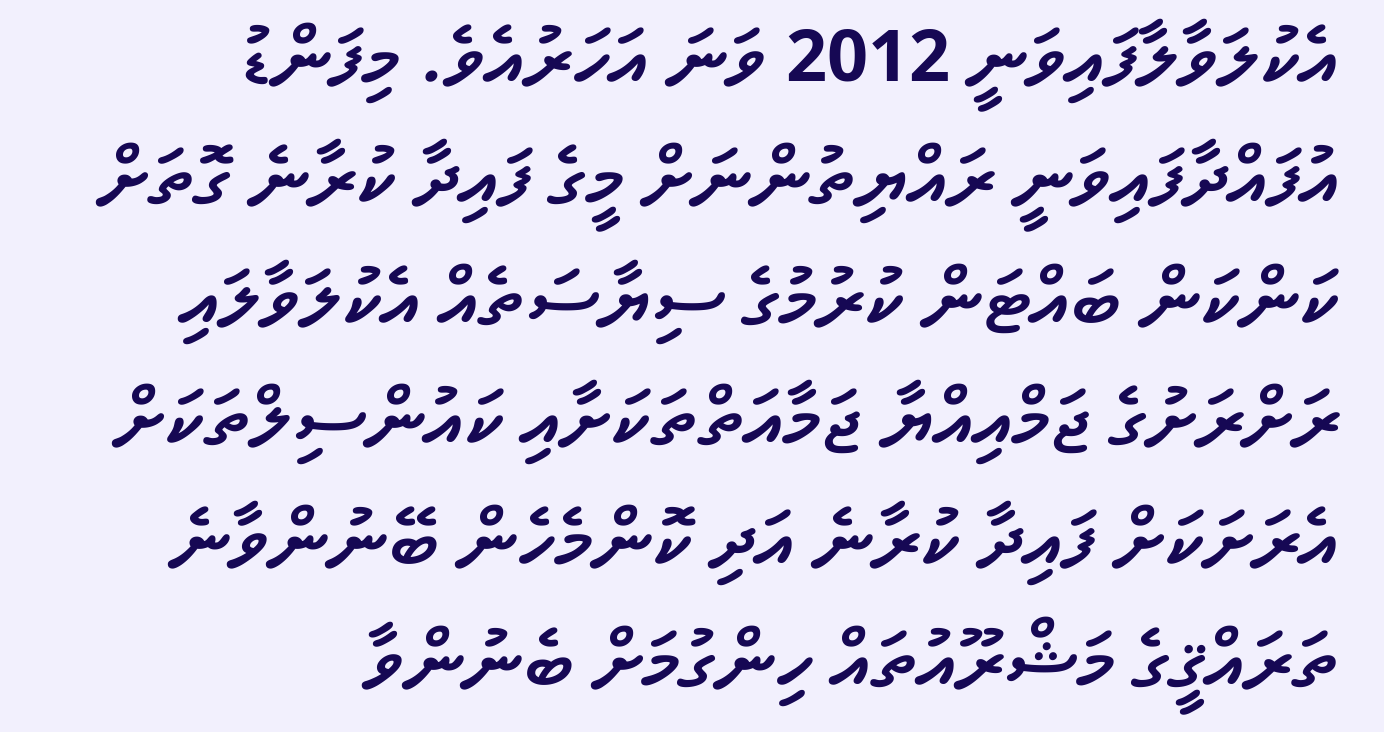އެކުލަވާލާފައިވަނީ 2012 ވަނަ އަހަރުއެވެ. މިފަންޑު އުފައްދާފައިވަނީ ރައްޔިތުންނަށް މީގެ ފައިދާ ކުރާނެ ގޮތަށް ކަންކަން ބައްޓަން ކުރުމުގެ ސިޔާސަތެއް އެކުލަވާލައި ރަށްރަށުގެ ޖަމްއިއްޔާ ޖަމާއަތްތަކަށާއި ކައުންސިލްތަކަށް އެރަށަކަށް ފައިދާ ކުރާނެ އަދި ކޮންމެހެން ބޭނުންވާނެ ތަރައްޤީގެ މަޝްރޫއުތައް ހިންގުމަށް ބެނުންވާ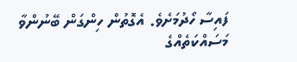ފައިސާ ހޯދުމަށެވެ. އެގޮތުން ހިންގަން ބޭނުންވާ މަސައްކަތެއްގެ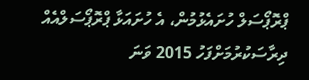ޕްރޮޕޯސަލް ހުށައެޅުމުން، އެ ހުށައަޅާ ޕްރޮޕޯސަލްއެއް ދިރާސަކުރުމަށްފަހު 2015 ވަނަ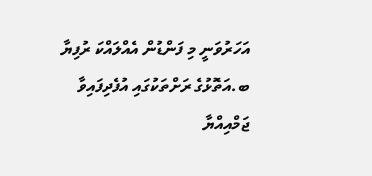އަހަރުވަނީ މި ފަންޑުން އެއްލައްކަ ރުފިޔާ ބ.އަތޮޅުގެ ރަށްތަކުގައި އުފެދިފައިވާ ޖަމްއިއްޔާ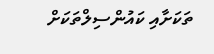ތަކަށާއި ކައުންސިލްތަކަށް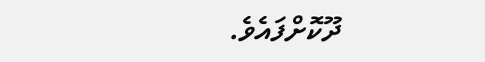ދޫކޮށްފައެވެ.